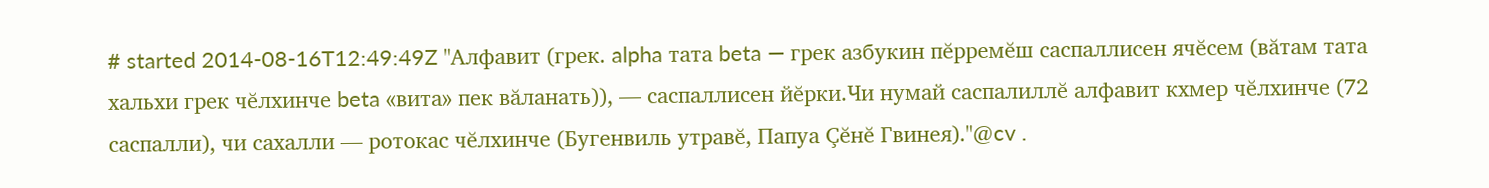# started 2014-08-16T12:49:49Z "Алфавит (грек. alpha тата beta — грек азбукин пĕрремĕш саспаллисен ячĕсем (вăтам тата хальхи грек чĕлхинче beta «вита» пек вăланать)), — саспаллисен йĕрки.Чи нумай саспалиллĕ алфавит кхмер чĕлхинче (72 саспалли), чи сахалли — ротокас чĕлхинче (Бугенвиль утравĕ, Папуа Çĕнĕ Гвинея)."@cv .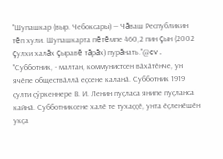"Шупашкар (выр. Чебоксары) — Чăваш Республикин тĕп хули. Шупашкарта пĕтĕмпе 460,2 пин çын (2002 çулхи халăх çыравĕ тăрăх) пурăнать."@cv . "Субботник, - малтан, коммунистсен вӑхӑтӗнче, ун ячӗпе обществӑллӑ еҫсене каланӑ. Субботник 1919 ҫулти ҫӳркеннере В. И. Ленин пуҫласа янипе пуҫланса кайнӑ. Субботниксене халӗ те тухаҫҫӗ, унта ӗҫленӗшӗн укҫа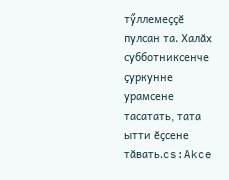тӳллемеҫҫӗ пулсан та. Халӑх субботниксенче ҫуркунне урамсене тасатать, тата ытти ӗҫсене тӑвать.cs:Akce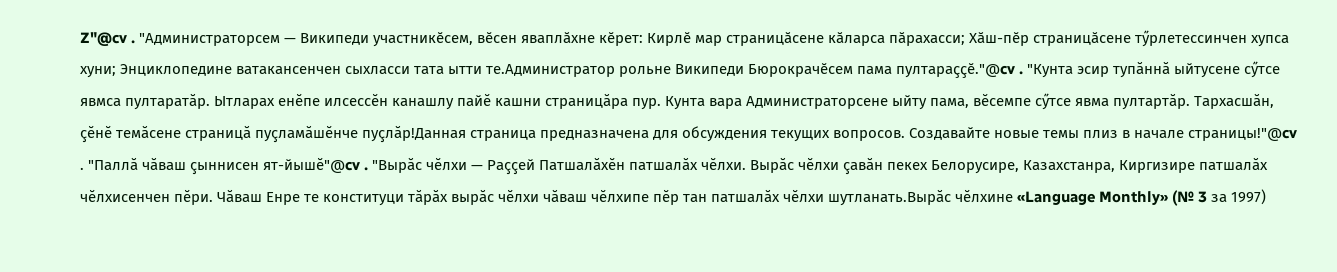Z"@cv . "Администраторсем — Википеди участникӗсем, вӗсен яваплӑхне кӗрет: Кирлӗ мар страницӑсене кӑларса пӑрахасси; Хӑш-пӗр страницӑсене тӳрлетессинчен хупса хуни; Энциклопедине ватакансенчен сыхласси тата ытти те.Администратор рольне Википеди Бюрокрачӗсем пама пултараҫҫӗ."@cv . "Кунта эсир тупăннă ыйтусене сӳтсе явмса пултаратăр. Ытларах енĕпе илсессĕн канашлу пайĕ кашни страницăра пур. Кунта вара Администраторсене ыйту пама, вĕсемпе сӳтсе явма пултартăр. Тархасшăн, çĕнĕ темăсене страницă пуçламăшĕнче пуçлăр!Данная страница предназначена для обсуждения текущих вопросов. Создавайте новые темы плиз в начале страницы!"@cv . "Паллă чăваш çыннисен ят-йышĕ"@cv . "Вырăс чĕлхи — Раççей Патшалăхĕн патшалăх чĕлхи. Вырăс чĕлхи çавăн пекех Белорусиpe, Казахстанpa, Киргизиpe патшалăх чĕлхисенчен пĕри. Чăваш Енре те конституци тăрăх вырăс чĕлхи чăваш чĕлхипе пĕр тан патшалăх чĕлхи шутланать.Вырăс чĕлхине «Language Monthly» (№ 3 за 1997)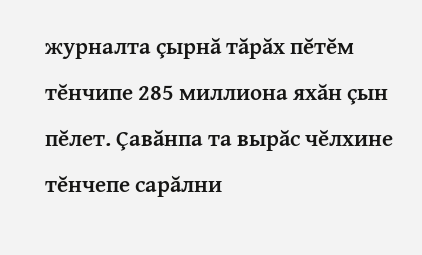журналта çырнă тăрăх пĕтĕм тĕнчипе 285 миллиона яхăн çын пĕлет. Çавăнпа та вырăс чĕлхине тĕнчепе сарăлни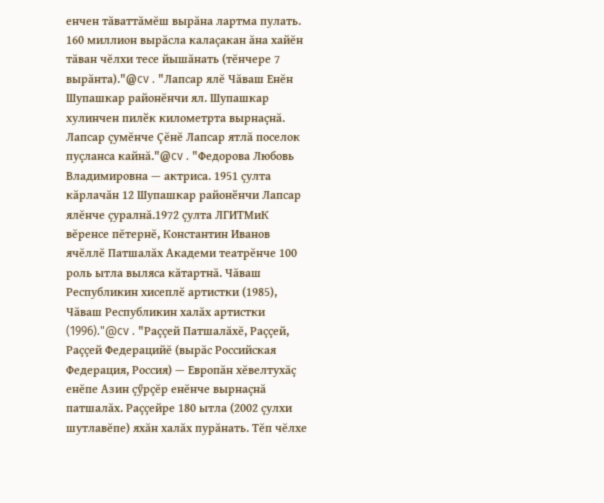енчен тăваттăмĕш вырăна лартма пулать. 160 миллион вырăсла калаçакан ăнa хайĕн тăван чĕлхи тесе йышăнать (тĕнчере 7 вырăнта)."@cv . "Лапсар ялĕ Чăваш Енĕн Шупашкар районĕнчи ял. Шупашкар хулинчен пилӗк километрта вырнаçнă. Лапсар çумĕнче Çĕнĕ Лапсар ятлă поселок пуçланса кайнă."@cv . "Федорова Любовь Владимировна — актриса. 1951 çулта кăрлачăн 12 Шупашкар районӗнчи Лапсар ялĕнче çуралнă.1972 çулта ЛГИТМиК вĕренсе пĕтернĕ, Константин Иванов ячĕллĕ Патшалăх Академи театрĕнче 100 роль ытла выляса кăтартнă. Чăваш Республикин хисеплĕ артистки (1985), Чăваш Республикин халăх артистки (1996)."@cv . "Раççей Патшалăхĕ, Раççей, Раççей Федерацийĕ (вырăс Российская Федерация, Россия) — Европăн хĕвелтухăç енĕпе Азин çӳрçĕр енĕнче вырнаçнă патшалăх. Раççейре 180 ытла (2002 çулхи шутлавĕпе) яхăн халăх пурăнать. Тĕп чĕлхе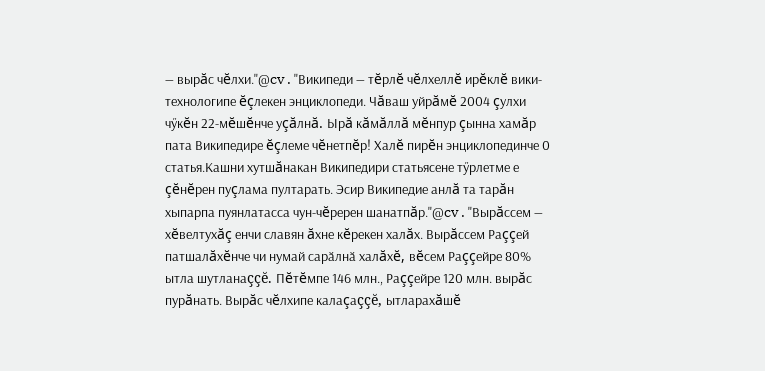— вырăс чĕлхи."@cv . "Википеди — тĕрлĕ чĕлхеллĕ ирĕклĕ вики-технологипе ĕçлекен энциклопеди. Чăваш уйрăмĕ 2004 çулхи чӳкĕн 22-мĕшĕнче уçăлнă. Ырă кăмăллă мĕнпур çынна хамăр пата Википедире ĕçлеме чĕнетпĕр! Халĕ пирĕн энциклопединче 0 статья.Кашни хутшăнакан Википедири статьясене тӳрлетме е çĕнĕрен пуçлама пултарать. Эсир Википедие анлă та тарăн хыпарпа пуянлатасса чун-чĕререн шанатпăр."@cv . "Вырăссем — хĕвелтухăç енчи славян ăхне кĕрекен халăх. Вырăссем Раççей патшалăхĕнче чи нумай сарӑлнӑ халăхĕ, вĕсем Раççейре 80% ытла шутланаççĕ. Пĕтĕмпе 146 млн., Раççейре 120 млн. вырăс пурăнать. Вырăс чĕлхипе калаçаççĕ, ытларахăшĕ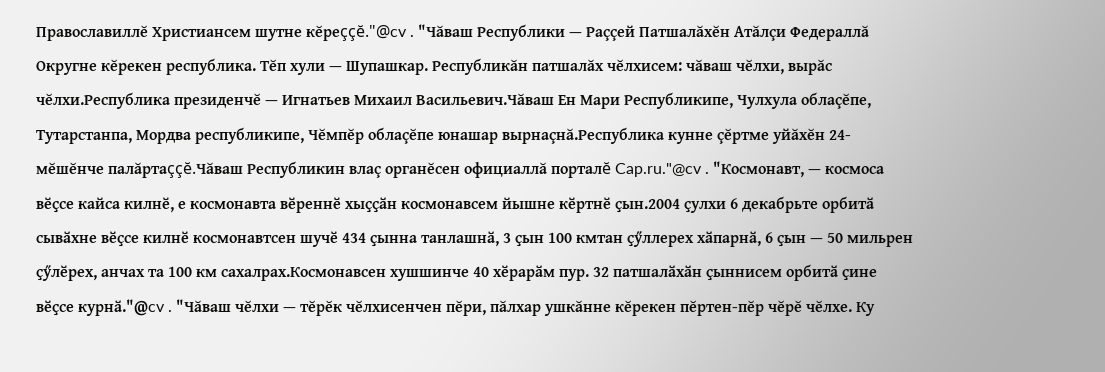Православиллĕ Христиансем шутне кĕреççĕ."@cv . "Чăваш Республики — Раççей Патшалăхĕн Атăлçи Федераллă Округне кĕрекен республика. Тĕп хули — Шупашкар. Республикăн патшалăх чĕлхисем: чăваш чĕлхи, вырăс чĕлхи.Республика президенчĕ — Игнатьев Михаил Васильевич.Чăваш Ен Мари Республикипе, Чулхула облаçĕпе, Тутарстанпа, Мордва республикипе, Чĕмпĕр облаçĕпе юнашар вырнаçнă.Республика кунне çĕртме уйăхĕн 24-мĕшĕнче палăртаççĕ.Чăваш Республикин влаç органĕсен официаллă порталĕ Cap.ru."@cv . "Космонавт, — космоса вӗҫсе кайса килнӗ, е космонавта вӗреннӗ хыҫҫӑн космонавсем йышне кӗртнӗ ҫын.2004 ҫулхи 6 декабрьте орбитӑ сывӑхне вӗҫсе килнӗ космонавтсен шучӗ 434 ҫынна танлашнӑ, 3 ҫын 100 кмтан ҫӳллерех хӑпарнӑ, 6 ҫын — 50 мильрен ҫӳлӗрех, анчах та 100 км сахалрах.Космонавсен хушшинче 40 хӗрарӑм пур. 32 патшалӑхӑн ҫыннисем орбитӑ ҫине вӗҫсе курнӑ."@cv . "Чăваш чĕлхи — тĕрĕк чĕлхисенчен пĕри, пăлхар ушкăнне кĕрекен пĕртен-пĕр чĕрĕ чĕлхе. Ку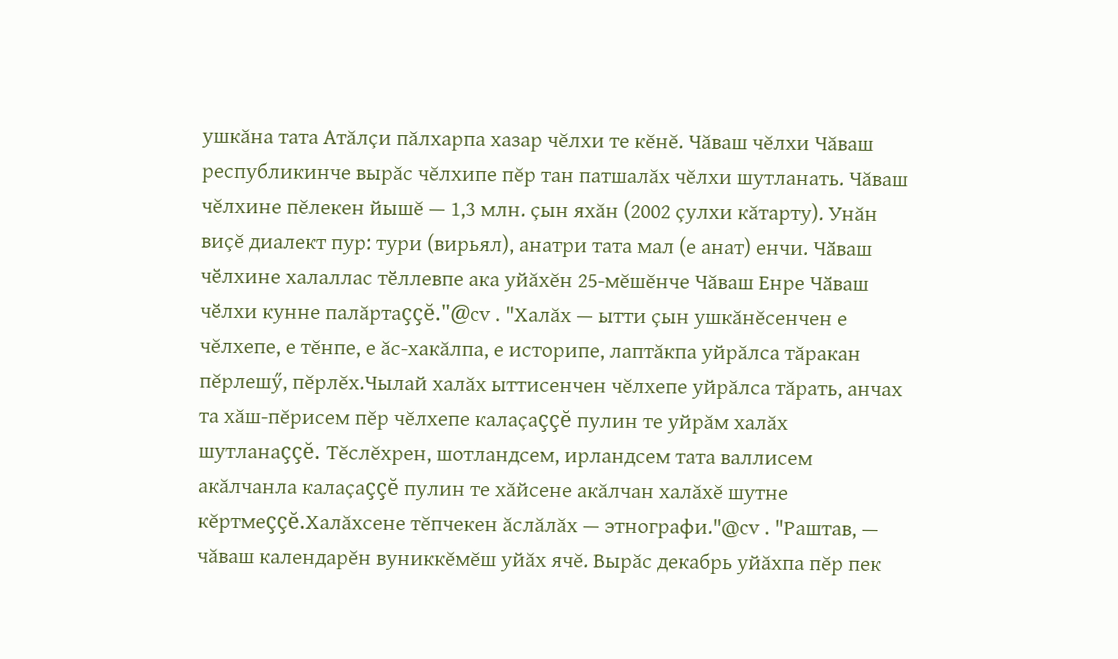ушкăна тата Атăлçи пăлхарпа хазар чĕлхи те кĕнĕ. Чăваш чĕлхи Чăваш республикинче вырăс чĕлхипе пĕр тан патшалăх чĕлхи шутланать. Чăваш чĕлхине пĕлекен йышĕ — 1,3 млн. çын яхăн (2002 çулхи кăтарту). Унăн виçĕ диалект пур: тури (вирьял), анатри тата мал (е анат) енчи. Чӑваш чӗлхине халаллас тӗллевпе ака уйăхĕн 25-мĕшĕнче Чăваш Енре Чӑваш чӗлхи кунне палăртаççĕ."@cv . "Халăх — ытти çын ушкăнĕсенчен е чĕлхепе, е тĕнпе, е ăс-хакăлпа, е историпе, лаптăкпа уйрăлса тăракан пĕрлешӳ, пĕрлĕх.Чылай халăх ыттисенчен чĕлхепе уйрăлса тăрать, анчах та хăш-пĕрисем пĕр чĕлхепе калаçаççĕ пулин те уйрăм халăх шутланаççĕ. Тĕслĕхрен, шотландсем, ирландсем тата валлисем акăлчанла калаçаççĕ пулин те хăйсене акăлчан халăхĕ шутне кĕртмеççĕ.Халăхсене тĕпчекен ăслăлăх — этнографи."@cv . "Раштав, — чăваш календарĕн вуниккĕмĕш уйăх ячĕ. Вырăс декабрь уйăхпа пĕр пек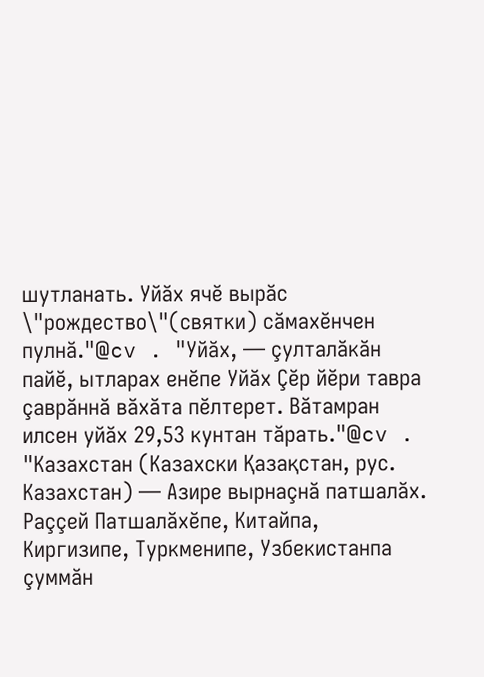шутланать. Уйăх ячĕ вырăс \"рождество\"(святки) сăмахĕнчен пулнă."@cv . "Уйăх, — çулталăкăн пайĕ, ытларах енĕпе Уйăх Çĕр йĕри тавра çаврăннă вăхăта пĕлтерет. Вăтамран илсен уйăх 29,53 кунтан тăрать."@cv . "Казахстан (Казахски Қазақстан, рус. Казахстан) — Азире вырнаçнă патшалăх. Раççей Патшалăхĕпе, Китайпа, Киргизипе, Туркменипе, Узбекистанпа çуммăн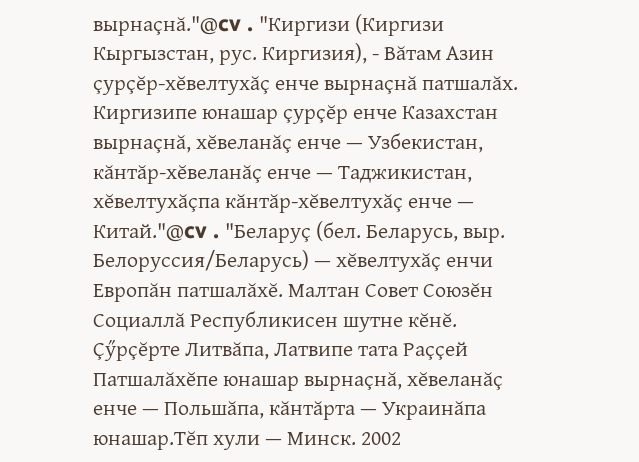вырнаçнă."@cv . "Киргизи (Киргизи Кыргызстан, рус. Киргизия), - Вăтам Азин çурçĕр-хĕвелтухăç енче вырнаçнă патшалăх. Киргизипе юнашар çурçĕр енче Казахстан вырнаçнă, хĕвеланăç енче — Узбекистан, кăнтăр-хĕвеланăç енче — Таджикистан, хĕвелтухăçпа кăнтăр-хĕвелтухăç енче — Китай."@cv . "Беларуç (бел. Беларусь, выр. Белоруссия/Беларусь) — хĕвелтухăç енчи Европăн патшалăхĕ. Малтан Совет Союзĕн Социаллă Республикисен шутне кĕнĕ. Çӳрçĕрте Литвăпа, Латвипе тата Раççей Патшалăхĕпе юнашар вырнаçнă, хĕвеланăç енче — Польшăпа, кăнтăрта — Украинăпа юнашар.Тĕп хули — Минск. 2002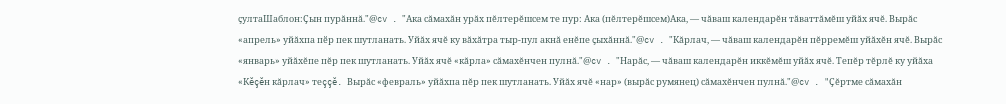çултаШаблон:Çын пурăннă."@cv . "Ака сăмахăн урăх пĕлтерĕшсем те пур: Ака (пĕлтерĕшсем)Ака, — чăваш календарĕн тăваттăмĕш уйăх ячĕ. Вырăс «апрель» уйăхпа пӗр пек шутланать. Уйăх ячĕ ку вăхăтра тыр-пул акнă енĕпе çыхăннă."@cv . "Кăрлач, — чăваш календарĕн пĕрремĕш уйăхĕн ячĕ. Вырăс «январь» уйăхĕпе пĕр пек шутланать. Уйăх ячĕ «кăрла» сăмахĕнчен пулнă."@cv . "Нарăс, — чăваш календарĕн иккĕмĕш уйăх ячĕ. Тепĕр тĕрлĕ ку уйăха «Кĕçĕн кăрлач» теççĕ. Вырăс «февраль» уйăхпа пĕр пек шутланать. Уйăх ячĕ «нар» (вырăс румянец) сăмахĕнчен пулнă."@cv . "Çĕртме сăмахăн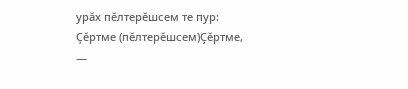урăх пĕлтерĕшсем те пур: Çĕртме (пĕлтерĕшсем)Çĕртме, —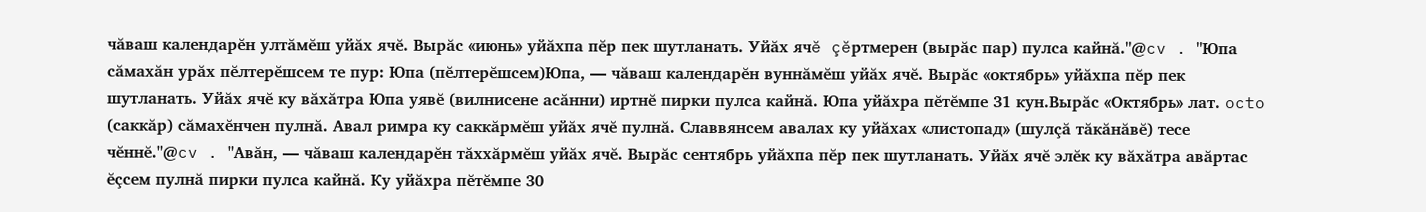чăваш календарĕн ултăмĕш уйăх ячĕ. Вырăс «июнь» уйăхпа пĕр пек шутланать. Уйăх ячĕ çĕртмерен (вырăс пар) пулса кайнă."@cv . "Юпа сăмахăн урăх пĕлтерĕшсем те пур: Юпа (пĕлтерĕшсем)Юпа, — чăваш календарĕн вуннăмĕш уйăх ячĕ. Вырăс «октябрь» уйăхпа пĕр пек шутланать. Уйăх ячĕ ку вăхăтра Юпа уявĕ (вилнисене асăнни) иртнĕ пирки пулса кайнă. Юпа уйăхра пĕтĕмпе 31 кун.Вырăс «Октябрь» лат. octo (саккăр) сăмахĕнчен пулнă. Авал римра ку саккăрмĕш уйăх ячĕ пулнă. Славвянсем авалах ку уйăхах «листопад» (шулçă тăкăнăвĕ) тесе чĕннĕ."@cv . "Авăн, — чăваш календарĕн тăххăрмĕш уйăх ячĕ. Вырăс сентябрь уйăхпа пĕр пек шутланать. Уйăх ячĕ элĕк ку вăхăтра авăртас ĕçсем пулнă пирки пулса кайнă. Ку уйăхра пĕтĕмпе 30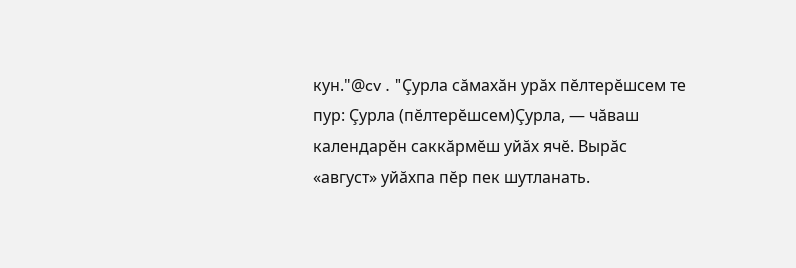кун."@cv . "Çурла сăмахăн урăх пĕлтерĕшсем те пур: Çурла (пĕлтерĕшсем)Çурла, — чăваш календарĕн саккăрмĕш уйăх ячĕ. Вырăс «август» уйăхпа пĕр пек шутланать.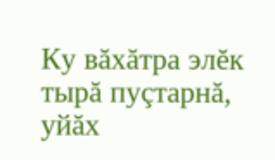Ку вăхăтра элĕк тырă пуçтарнă, уйăх